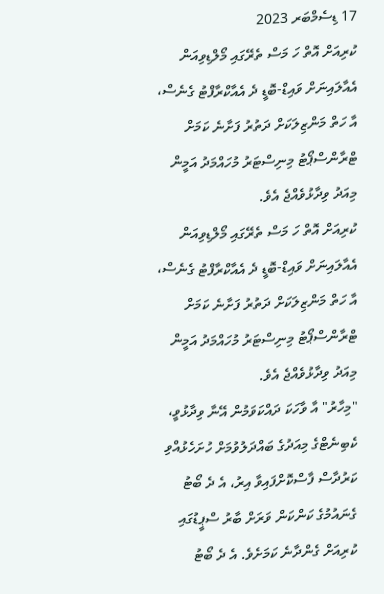17 ޑިސެމްބަރ 2023
ކުރިއަށް އޮތް ހަ މަސް ތެރޭގައި މޯލްޑިވިއަން އެއާލައިނަށް ވައިޑް-ބޮޑީ ދެ އެއާކްރާފްޓު ގެނެސް، އާ ހަތް މަންޒިލަކަށް ދަތުރު ފަށާނެ ކަމަށް ޓްރާންސްޕޯޓު މިނިސްޓަރު މުހައްމަދު އަމީން މިއަދު ވިދާޅުވެއްޖެ އެވެ.
ކުރިއަށް އޮތް ހަ މަސް ތެރޭގައި މޯލްޑިވިއަން އެއާލައިނަށް ވައިޑް-ބޮޑީ ދެ އެއާކްރާފްޓު ގެނެސް، އާ ހަތް މަންޒިލަކަށް ދަތުރު ފަށާނެ ކަމަށް ޓްރާންސްޕޯޓު މިނިސްޓަރު މުހައްމަދު އަމީން މިއަދު ވިދާޅުވެއްޖެ އެވެ.
"މިހާރު" އާ ވާހަކަ ދައްކަވަމުން އޭނާ ވިދާޅުވީ، ކެބިނެޓްގެ މިއަދުގެ ބައްދަލުވުމަށް ހުށަހެޅުއްވި ކަރުދާސް ފާސްކޮށްފައިވާ އިރު، އެ ދެ ބޯޓު ގެނައުމުގެ ކަންކަން ވަރަށް ބާރު ސްޕީޑުގައި ކުރިއަށް ގެންދާނެ ކަމަށެވެ. އެ ދެ ބޯޓު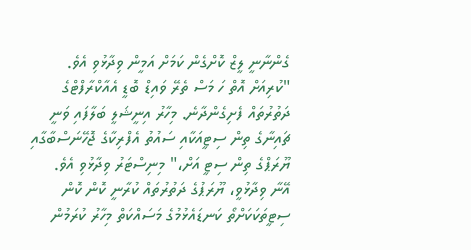ގެންނާނީ ލީޒް ކޮށްގެން ކަމަށް އަމީން ވިދާޅުވި އެވެ.
"ކުރިއަށް އޮތް ހަ މަސް ތެރޭ ވައިޑް ބޮޑީ އެއާކްރާފްޓްގެ ދަތުރުތައް ފެށިގެންދާނެ. މިހާރު އިނީޝަލީ ބަލާފައި ވަނީ ޗައިނާގެ ތިން ސިޓީއަކާއި ސައުތު އެފްރިކާގެ ޖޮހޭނަސްބާގާއި ޔޫރަޕްގެ ތިން ސިޓީ އަށް،" މިނިސްޓަރު ވިދާޅުވި އެވެ.
އޭނާ ވިދާޅުވީ، ޔޫރަޕުގެ ދަތުރުތައް ކުރާނީ ކޮން ކޮން ސިޓީތަކަކަށްތޯ ކަނޑައެޅުމުގެ މަސައްކަތް މިހާރު ކުރަމުން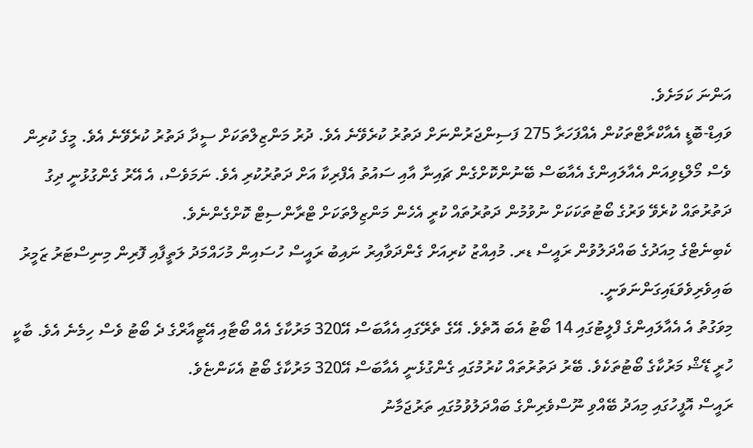އަންނަ ކަމަށެވެ.
ވައިޑް-ބޮޑީ އެއާކްރާޓްތަކުން އެއްފަހަރާ 275 ފަސިންޖަރުންނަށް ދަތުރު ކުރެވޭނެ އެވެ. ދުރު މަންޒިލްތަކަށް ސީދާ ދަތުރު ކުރެވޭނެ އެވެ. މީގެ ކުރިން ވެސް މޯލްޑިވިއަން އެއާލައިންގެ އެއާބަސް ބޭނުންކޮށްގެން ޗައިނާ އާއި ސައުތު އެފްރިކާ އަށް ދަތުރުކުރި އެވެ. ނަމަވެސް، އެ އޭރު ގެންގުޅުނީ ދިގު ދަތުރުތައް ކުރެވޭ ވަރުގެ ބޯޓުތަކަކަށް ނުވުމުން ދަތުރުތައް ކުރީ އެހެން މަންޒިލްތަކަށް ޓްރާންސިޓް ކޮށްގެންނެވެ.
ކެބިނެޓްގެ މިއަދުގެ ބައްދަލުވުން ރައީސް ޑރ. މުއިއްޒު ކުރިއަށް ގެންދަވާއިރު ނައިބު ރައީސް ހުސައިން މުހައްމަދު ލަތީފާއި ފޮރިން މިނިސްޓަރު ޒަމީރު ބައިވެރިވެވަޑައިގަންނަވަނީ.
މިވަގުތު އެ އެއާލައިންގެ ފްލީޓުގައި 14 ބޯޓު އެބަ އޮތެވެ. އޭގެ ތެރޭގައި އެއާބަސް އޭ320 މަރުކާގެ އެއް ބޯޓާއި އޭޓީއާރްގެ ދެ ބޯޓު ވެސް ހިމެނެ އެވެ. ބާކީ ހުރީ ޑޭޝް މަރުކާގެ ބޯޓުތަކެވެ. ބޭރު ދަތުރުތައް ކުރުމުގައި ގެންގުޅެނީ އެއާބަސް އޭ320 މަރުކާގެ ބޯޓު އެކަންޏެވެ.
ރައީސް އޮފީހުގައި މިއަދު ބޭއްވި ނޫސްވެރިންގެ ބައްދަލުވުމުގައި ތަރުޖަމާނު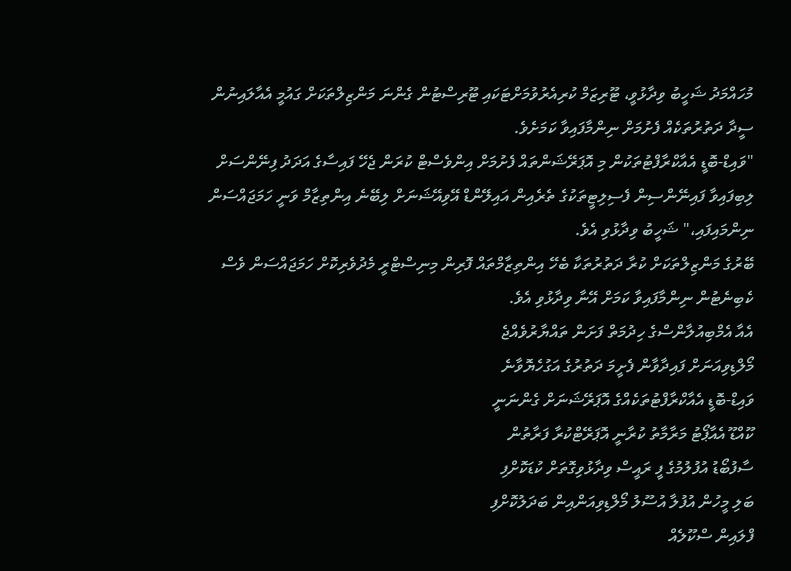މުހައްމަދު ޝަހީބު ވިދާޅުވީ، ޓޫރިޒަމް ކުރިއެރުވުމަށްޓަކައި ޓޫރިސްޓުން ގެންނަ މަންޒިލްތަކަށް ގައުމީ އެއާލައިނުން ސީދާ ދަތުރުތަކެއް ފެށުމަށް ނިންމާފައިވާ ކަމަށެވެ.
"ވައިޑް-ބޮޑީ އެއާކްރާފްޓުތަކުން މި އޮޕަރޭޝަންތައް ފެށުމަށް އިންވެސްޓް ކުރަން ޖެހޭ ފައިސާގެ އަދަދު ފިނޭންސަށް ލިބިފައިވާ ފައިނޭންސިން ފެސިލިޓީތަކުގެ ތެރެއިން އައިލޭންޑް އޭވިއޭޝަނަށް ލިބޭނެ އިންތިޒާމް ވަނީ ހަމަޖައްސަން ނިންމައިފައި،" ޝަހީބު ވިދާޅުވި އެވެ.
ބޭރުގެ މަންޒިލްތަކަށް ކުރާ ދަތުރުތަކާ ބެހޭ އިންތިޒާމްތައް ފޮރިން މިނިސްޓްރީ މެދުވެރިކޮށް ހަމަޖައްސަން ވެސް ކެބިނެޓުން ނިންމާފައިވާ ކަމަށް އޭނާ ވިދާޅުވި އެވެ.
އެއާ އެމްބިއުލާންސްގެ ހިދުމަތް ފަށަން ތައްޔާރުވެއްޖެ
މޯލްޑިވިއަނަށް ފައިދާވާން ފެށީމަ ދަތުރުގެ އަގުހެޔޮވާނެ
ވައިޑް-ބޮޑީ އެއާކްރާފްޓުތަކެއްގެ އޮޕަރޭޝަނަށް ގެންނަނީ
ކޫއްޑޫ އެއާޕޯޓު މަރާމާތު ކުރާނީ އޮޕަރޭޓްކުރާ ފަރާތުން
ސާފުބޯޑު އުފުލުމުގެ ފީ ރައީސް ވިދާޅުވިގޮތަށް ކުޑަކޮށްފި
ބަލި މީހުން އުފުލާ އުސޫލު މޯލްޑިވިއަންއިން ބަދަލުކޮށްފި
ފްލައިން ސްކޫލެއް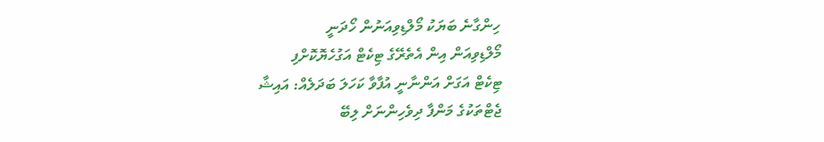ހިންގާނެ ބަޔަކު މޯލްޑިވިއަނުން ހޯދަނީ
މޯލްޑިވިއަން އިން އެތެރޭގެ ޓިކެޓް އަގުހެޔޮކޮށްފި
ޓިކެޓް އަގަށް އަންނާނީ އުފާވާ ކަހަލަ ބަދަލެއް: އައިޝާ
ޖެޓްތަކުގެ މަންފާ ދިވެހިންނަށް ލިބޭ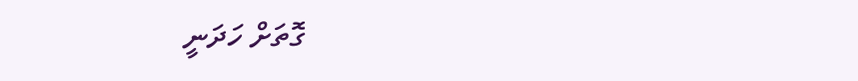ގޮތަށް ހަދަނީ